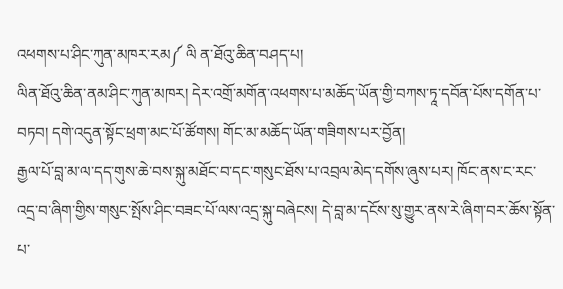འཕགས་པ་ཤིང་ཀུན་མཁར་རམ༼ ལི ན་ཐོའུ་ཆིན་བཤད་པ།
ལིན་ཐོའུ་ཆིན་ནམ་ཤིང་ཀུན་མཁར། དེར་འགྲོ་མགོན་འཕགས་པ་མཆོད་ཡོན་གྱི་བཀས་ཏཱ་དབོན་པོས་དགོན་པ་བཏབ། དགེ་འདུན་སྟོང་ཕྲག་མང་པོ་ཚོགས། གོང་མ་མཆོད་ཡོན་གཟིགས་པར་བྱོན།
རྒྱལ་པོ་བླ་མ་ལ་དད་གུས་ཆེ་བས་སྐུ་མཐོང་བ་དང་གསུང་ཐོས་པ་འབྲལ་མེད་དགོས་ཞུས་པར། ཁོང་ནས་ང་རང་འདྲ་བ་ཞིག་གྱིས་གསུང་སྤོས་ཤིང་བཟང་པོ་ལས་འདྲ་སྐུ་བཞེངས། དེ་བླ་མ་དངོས་སུ་གྱུར་ནས་རེ་ཞིག་བར་ཆོས་སྟོན་པ་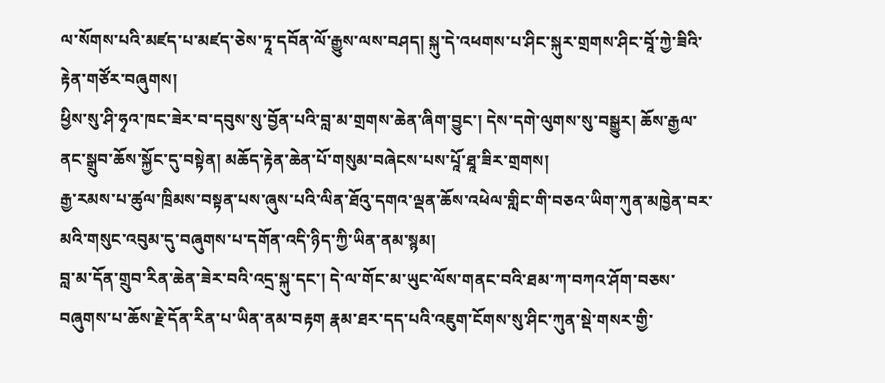ལ་སོགས་པའི་མཛད་པ་མཛད་ཅེས་ཏཱ་དབོན་ལོ་རྒྱུས་ལས་བཤད། སྐུ་དེ་འཕགས་པ་ཤིང་སྐུར་གྲགས་ཤིང་བཱོ་ཀྱེ་ཟིའི་རྟེན་གཙོར་བཞུགས།
ཕྱིས་སུ་ཤི་ཧྭའ་ཁང་ཟེར་བ་དབུས་སུ་བྱོན་པའི་བླ་མ་གྲགས་ཆེན་ཞིག་བྱུང་། དེས་དགེ་ལུགས་སུ་བསྒྱུར། ཆོས་རྒྱལ་ནང་སྒྲུབ་ཆོས་སྐྱོང་དུ་བསྟེན། མཆོད་རྟེན་ཆེན་པོ་གསུམ་བཞེངས་པས་པཱོ་ཐཱ་ཟིར་གྲགས།
རྒྱ་རམས་པ་ཚུལ་ཁྲིམས་བསྟན་པས་ཞུས་པའི་ལིན་ཐོའུ་དགའ་ལྡན་ཆོས་འཕེལ་གླིང་གི་བཅའ་ཡིག་ཀུན་མཁྱེན་བར་མའི་གསུང་འབུམ་དུ་བཞུགས་པ་དགོན་འདི་ཉིད་ཀྱི་ཡིན་ནམ་སྙམ།
བླ་མ་དོན་གྲུབ་རིན་ཆེན་ཟེར་བའི་འདྲ་སྐུ་དང་། དེ་ལ་གོང་མ་ཡུང་ལོས་གནང་བའི་ཐམ་ཀ་བཀའ་ཤོག་བཅས་བཞུགས་པ་ཆོས་རྗེ་དོན་རིན་པ་ཡིན་ནམ་བརྟག རྣམ་ཐར་དད་པའི་འཇུག་ངོགས་སུ་ཤིང་ཀུན་སྡེ་གསར་གྱི་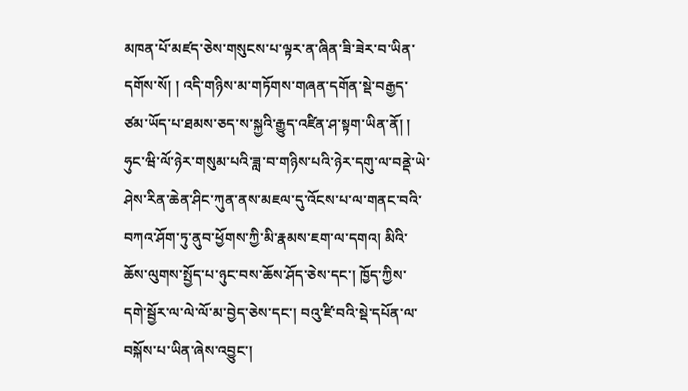མཁན་པོ་མཛད་ཅེས་གསུངས་པ་ལྟར་ན་ཞིན་ཟི་ཟེར་བ་ཡིན་དགོས་སོ། ། འདི་གཉིས་མ་གཏོགས་གཞན་དགོན་སྡེ་བརྒྱད་ཙམ་ཡོད་པ་ཐམས་ཅད་ས་སྐྱའི་རྒྱུད་འཛིན་ཤ་སྟག་ཡིན་ནོ། །
ཧུང་ཝི་ལོ་ཉེར་གསུམ་པའི་ཟླ་བ་གཉིས་པའི་ཉེར་དགུ་ལ་བནྡེ་ཡེ་ཤེས་རིན་ཆེན་ཤིང་ཀུན་ནས་མཇལ་དུ་འོངས་པ་ལ་གནང་བའི་བཀའ་ཤོག་ཏུ་ནུབ་ཕྱོགས་ཀྱི་མི་རྣམས་ཇག་ལ་དགའ། མིའི་ཆོས་ལུགས་སྤྱོད་པ་ཉུང་བས་ཆོས་ཤོད་ཅེས་དང་། ཁྱོད་ཀྱིས་དགེ་སྦྱོར་ལ་ལེ་ལོ་མ་བྱེད་ཅེས་དང་། བའུ་ཛི་བའི་སྡེ་དཔོན་ལ་བསྐོས་པ་ཡིན་ཞེས་འབྱུང་།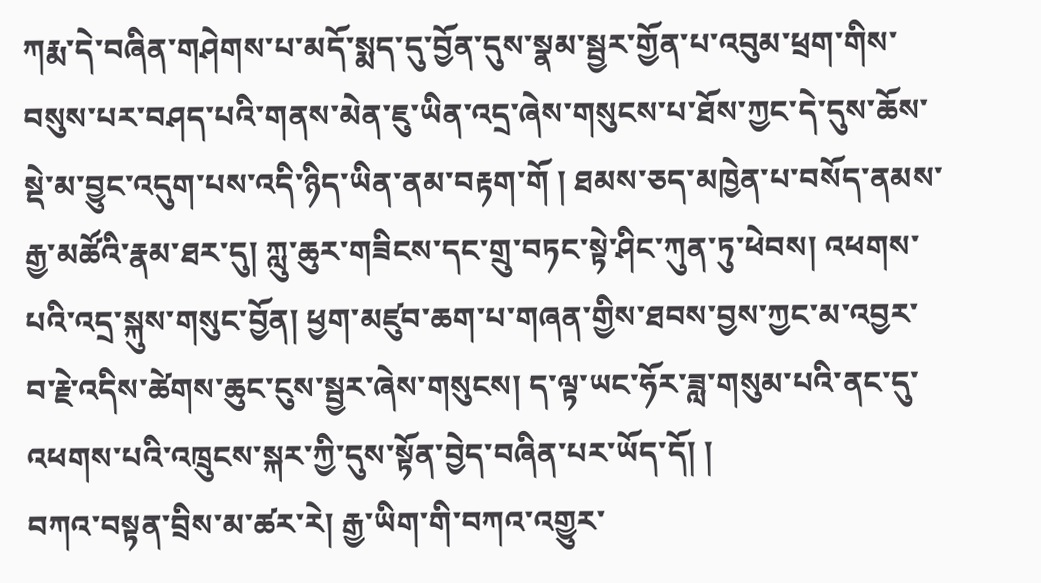ཀརྨ་དེ་བཞིན་གཤེགས་པ་མདོ་སྨད་དུ་བྱོན་དུས་སྣམ་སྦྱར་གྱོན་པ་འབུམ་ཕྲག་གིས་བསུས་པར་བཤད་པའི་གནས་མེན་ཇུ་ཡིན་འདྲ་ཞེས་གསུངས་པ་ཐོས་ཀྱང་དེ་དུས་ཆོས་སྡེ་མ་བྱུང་འདུག་པས་འདི་ཉིད་ཡིན་ནམ་བརྟག་གོ ། ཐམས་ཅད་མཁྱེན་པ་བསོད་ནམས་རྒྱ་མཚོའི་རྣམ་ཐར་དུ། ཀླུ་ཆུར་གཟིངས་དང་གྲུ་བཏང་སྟེ་ཤིང་ཀུན་ཏུ་ཕེབས། འཕགས་པའི་འདྲ་སྐུས་གསུང་བྱོན། ཕྱག་མཛུབ་ཆག་པ་གཞན་གྱིས་ཐབས་བྱས་ཀྱང་མ་འབྱར་བ་རྗེ་འདིས་ཚེགས་ཆུང་ངུས་སྦྱར་ཞེས་གསུངས། ད་ལྟ་ཡང་ཧོར་ཟླ་གསུམ་པའི་ནང་དུ་འཕགས་པའི་འཁྲུངས་སྐར་ཀྱི་དུས་སྟོན་བྱེད་བཞིན་པར་ཡོད་དོ། །
བཀའ་བསྟན་བྲིས་མ་ཚར་རེ། རྒྱ་ཡིག་གི་བཀའ་འགྱུར་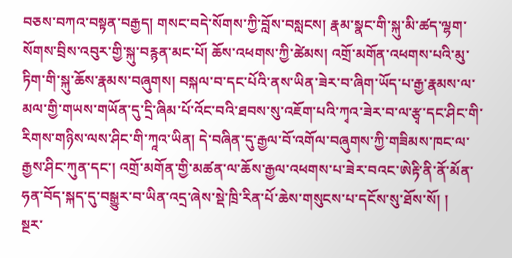བཅས་བཀའ་བསྟན་བརྒྱད། གསང་བདེ་སོགས་ཀྱི་བློས་བསླངས། རྣམ་སྣང་གི་སྐུ་མི་ཚད་ལྷག་སོགས་བྲིས་འབུར་གྱི་སྐུ་བརྙན་མང་པོ། ཆོས་འཕགས་ཀྱི་ཚེམས། འགྲོ་མགོན་འཕགས་པའི་མུ་ཏིག་གི་སྐུ་ཆོས་རྣམས་བཞུགས། བསྐལ་བ་དང་པོའི་ནས་ཡིན་ཟེར་བ་ཞིག་ཡོད་པ་རྒྱ་རྣམས་ལ་མལ་གྱི་གཡས་གཡོན་དུ་དྲི་ཞིམ་པོ་འོང་བའི་ཐབས་སུ་འཇོག་པའི་ཀྭའ་ཟེར་བ་ལ་རྩྭ་དང་ཤིང་གི་རིགས་གཉིས་ལས་ཤིང་གི་ཀཱའ་ཡིན། དེ་བཞིན་དུ་རྒྱལ་བོ་འགོལ་བཞུགས་ཀྱི་གཟིམས་ཁང་ལ་རྒྱས་ཤིང་ཀུན་དང་། འགྲོ་མགོན་གྱི་མཚན་ལ་ཆོས་རྒྱལ་འཕགས་པ་ཟེར་བའང་ཨེརྟི་ནི་ནོ་མོན་ཧན་བོད་སྐད་དུ་བསྒྱུར་བ་ཡིན་འདྲ་ཞེས་སྡེ་ཁྲི་རིན་པོ་ཆེས་གསུངས་པ་དངོས་སུ་ཐོས་སོ། །
སྔར་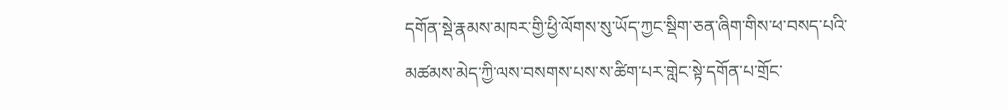དགོན་སྡེ་རྣམས་མཁར་གྱི་ཕྱི་ལོགས་སུ་ཡོད་ཀྱང་སྡིག་ཅན་ཞིག་གིས་ཕ་བསད་པའི་མཚམས་མེད་ཀྱི་ལས་བསགས་པས་ས་ཚིག་པར་གླེང་སྟེ་དགོན་པ་གྲོང་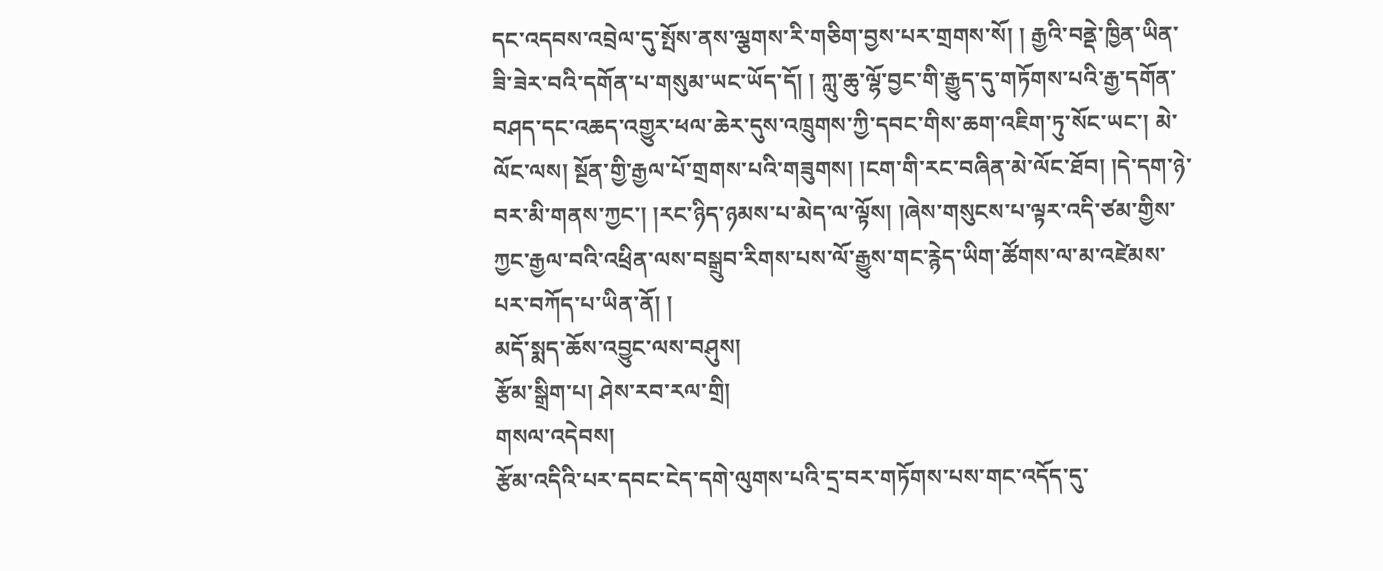དང་འདབས་འབྲེལ་དུ་སྤོས་ནས་ལྕགས་རི་གཅིག་བྱས་པར་གྲགས་སོ། ། རྒྱའི་བནྡེ་ཁྱིན་ཡིན་ཟི་ཟེར་བའི་དགོན་པ་གསུམ་ཡང་ཡོད་དོ། ། ཀླུ་ཆུ་ལྷོ་བྱང་གི་རྒྱུད་དུ་གཏོགས་པའི་རྒྱ་དགོན་བཤད་དང་འཆད་འགྱུར་ཕལ་ཆེར་དུས་འཁྲུགས་ཀྱི་དབང་གིས་ཆག་འཇིག་ཏུ་སོང་ཡང་། མེ་ལོང་ལས། སྔོན་གྱི་རྒྱལ་པོ་གྲགས་པའི་གཟུགས། །ངག་གི་རང་བཞིན་མེ་ལོང་ཐོབ། །དེ་དག་ཉེ་བར་མི་གནས་ཀྱང་། །རང་ཉིད་ཉམས་པ་མེད་ལ་ལྟོས། །ཞེས་གསུངས་པ་ལྟར་འདི་ཙམ་གྱིས་ཀྱང་རྒྱལ་བའི་འཕྲིན་ལས་བསྒྲུབ་རིགས་པས་ལོ་རྒྱུས་གང་རྙེད་ཡིག་ཚོགས་ལ་མ་འཛེམས་པར་བཀོད་པ་ཡིན་ནོ། །
མདོ་སྨད་ཆོས་འབྱུང་ལས་བཤུས།
རྩོམ་སྒྲིག་པ། ཤེས་རབ་རལ་གྲི།
གསལ་འདེབས།
རྩོམ་འདིའི་པར་དབང་ངེད་དགེ་ལུགས་པའི་དྲ་བར་གཏོགས་པས་གང་འདོད་དུ་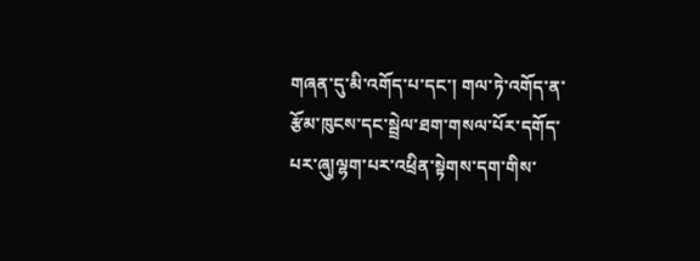གཞན་དུ་མི་འགོད་པ་དང་། གལ་ཏེ་འགོད་ན་རྩོམ་ཁུངས་དང་སྦྲེལ་ཐག་གསལ་པོར་དགོད་པར་ཞུ།ལྷག་པར་འཕྲིན་སྟེགས་དག་གིས་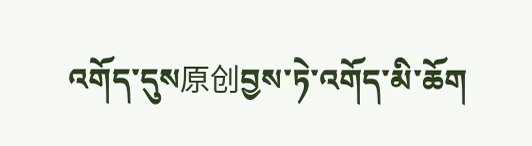འགོད་དུས原创བྱས་ཏེ་འགོད་མི་ཆོག